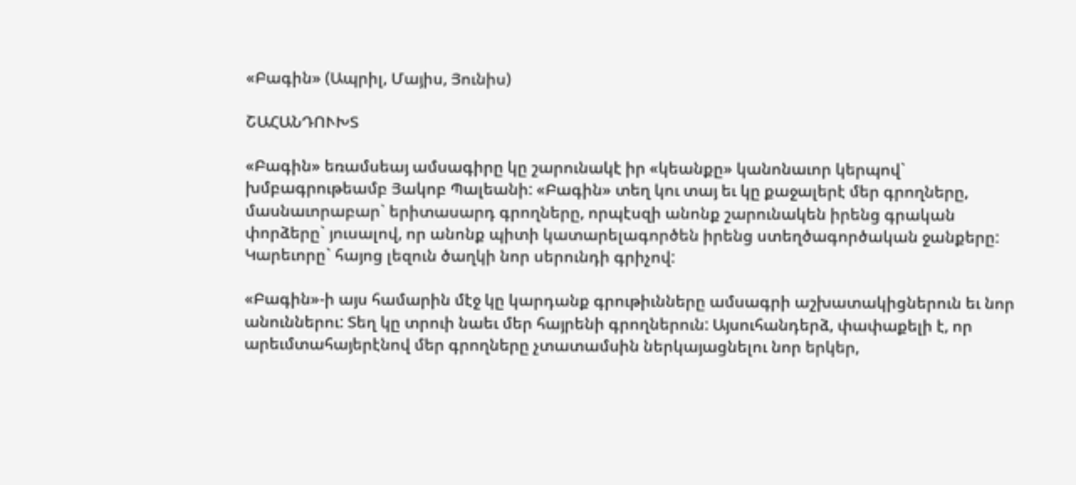«Բագին» (Ապրիլ, Մայիս, Յունիս)

ՇԱՀԱՆԴՈՒԽՏ

«Բագին» եռամսեայ ամսագիրը կը շարունակէ իր «կեանքը» կանոնաւոր կերպով` խմբագրութեամբ Յակոբ Պալեանի: «Բագին» տեղ կու տայ եւ կը քաջալերէ մեր գրողները, մասնաւորաբար` երիտասարդ գրողները, որպէսզի անոնք շարունակեն իրենց գրական փորձերը` յուսալով, որ անոնք պիտի կատարելագործեն իրենց ստեղծագործական ջանքերը: Կարեւորը` հայոց լեզուն ծաղկի նոր սերունդի գրիչով:

«Բագին»-ի այս համարին մէջ կը կարդանք գրութիւնները ամսագրի աշխատակիցներուն եւ նոր անուններու: Տեղ կը տրուի նաեւ մեր հայրենի գրողներուն: Այսուհանդերձ, փափաքելի է, որ արեւմտահայերէնով մեր գրողները չտատամսին ներկայացնելու նոր երկեր,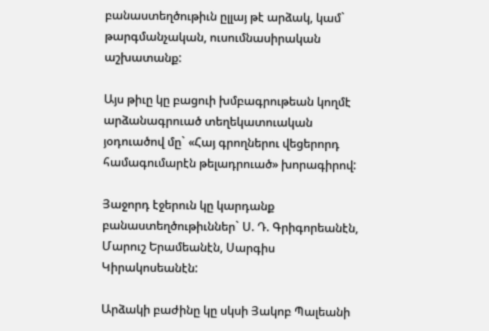բանաստեղծութիւն ըլլայ թէ արձակ, կամ` թարգմանչական, ուսումնասիրական աշխատանք:

Այս թիւը կը բացուի խմբագրութեան կողմէ արձանագրուած տեղեկատուական յօդուածով մը` «Հայ գրողներու վեցերորդ համագումարէն թելադրուած» խորագիրով:

Յաջորդ էջերուն կը կարդանք բանաստեղծութիւններ` Ս. Դ. Գրիգորեանէն, Մարուշ Երամեանէն, Սարգիս Կիրակոսեանէն:

Արձակի բաժինը կը սկսի Յակոբ Պալեանի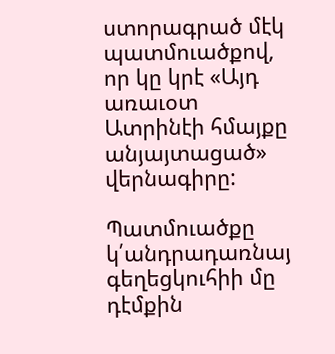ստորագրած մէկ պատմուածքով, որ կը կրէ «Այդ առաւօտ Ատրինէի հմայքը անյայտացած» վերնագիրը:

Պատմուածքը կ՛անդրադառնայ գեղեցկուհիի մը դէմքին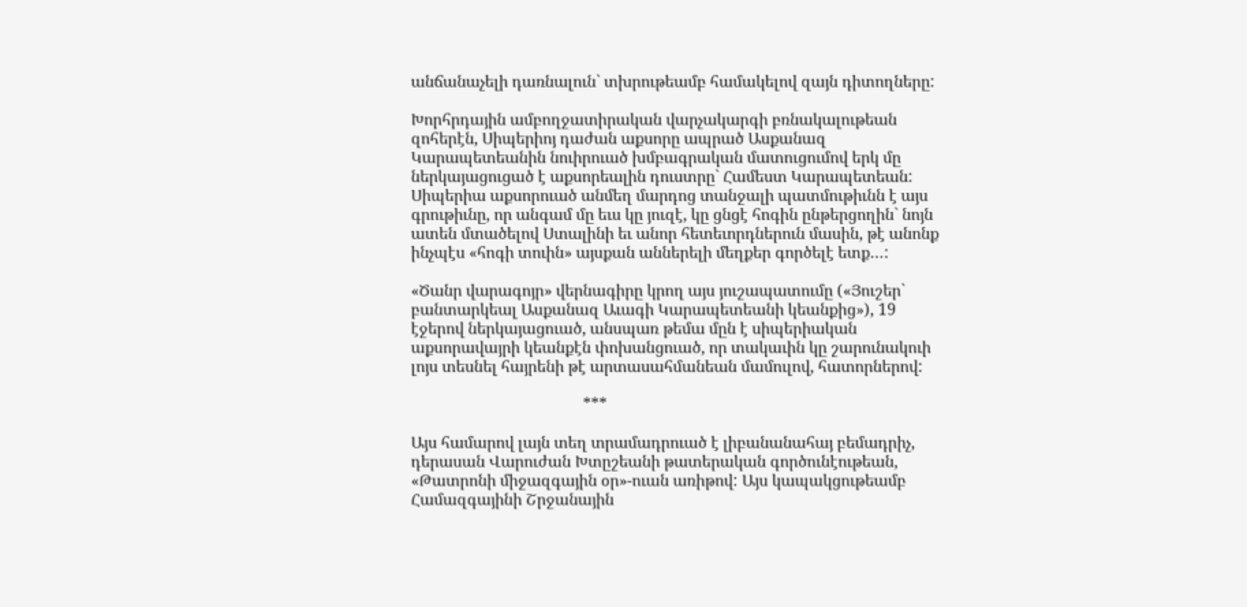անճանաչելի դառնալուն` տխրութեամբ համակելով զայն դիտողները:

Խորհրդային ամբողջատիրական վարչակարգի բռնակալութեան զոհերէն, Սիպերիոյ դաժան աքսորը ապրած Ասքանազ Կարապետեանին նուիրուած խմբագրական մատուցումով երկ մը ներկայացուցած է աքսորեալին դուստրը` Համեստ Կարապետեան: Սիպերիա աքսորուած անմեղ մարդոց տանջալի պատմութիւնն է այս գրութիւնը, որ անգամ մը եւս կը յուզէ, կը ցնցէ հոգին ընթերցողին` նոյն ատեն մտածելով Ստալինի եւ անոր հետեւորդներուն մասին, թէ անոնք ինչպէս «հոգի տուին» այսքան աններելի մեղքեր գործելէ ետք…:

«Ծանր վարագոյր» վերնագիրը կրող այս յուշապատումը («Յուշեր` բանտարկեալ Ասքանազ Աւագի Կարապետեանի կեանքից»), 19 էջերով ներկայացուած, անսպառ թեմա մըն է սիպերիական աքսորավայրի կեանքէն փոխանցուած, որ տակաւին կը շարունակուի լոյս տեսնել հայրենի թէ արտասահմանեան մամուլով, հատորներով:

                                           ***

Այս համարով լայն տեղ տրամադրուած է լիբանանահայ բեմադրիչ, դերասան Վարուժան Խտըշեանի թատերական գործունէութեան, «Թատրոնի միջազգային օր»-ուան առիթով: Այս կապակցութեամբ Համազգայինի Շրջանային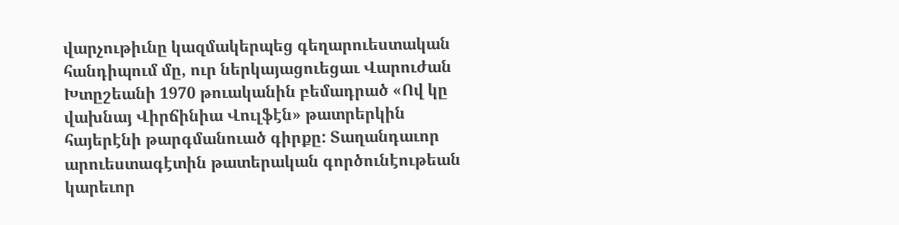վարչութիւնը կազմակերպեց գեղարուեստական հանդիպում մը, ուր ներկայացուեցաւ Վարուժան Խտըշեանի 1970 թուականին բեմադրած «Ով կը վախնայ Վիրճինիա Վուլֆէն» թատրերկին հայերէնի թարգմանուած գիրքը: Տաղանդաւոր արուեստագէտին թատերական գործունէութեան կարեւոր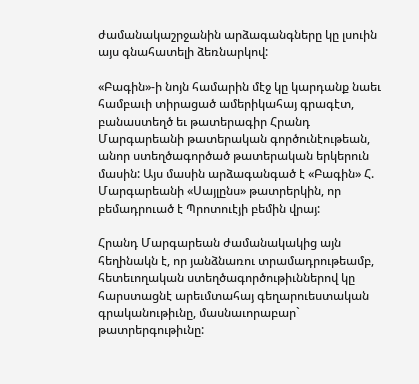ժամանակաշրջանին արձագանգները կը լսուին այս գնահատելի ձեռնարկով:

«Բագին»-ի նոյն համարին մէջ կը կարդանք նաեւ համբաւի տիրացած ամերիկահայ գրագէտ, բանաստեղծ եւ թատերագիր Հրանդ Մարգարեանի թատերական գործունէութեան, անոր ստեղծագործած թատերական երկերուն մասին: Այս մասին արձագանգած է «Բագին» Հ. Մարգարեանի «Սայլընս» թատրերկին, որ բեմադրուած է Պրոտուէյի բեմին վրայ:

Հրանդ Մարգարեան ժամանակակից այն հեղինակն է, որ յանձնառու տրամադրութեամբ, հետեւողական ստեղծագործութիւններով կը հարստացնէ արեւմտահայ գեղարուեստական գրականութիւնը, մասնաւորաբար` թատրերգութիւնը: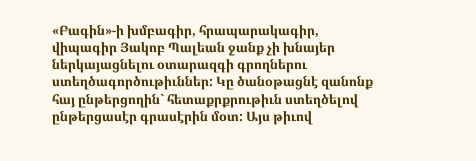«Բագին»-ի խմբագիր, հրապարակագիր, վիպագիր Յակոբ Պալեան ջանք չի խնայեր ներկայացնելու օտարազգի գրողներու ստեղծագործութիւններ: Կը ծանօթացնէ զանոնք հայ ընթերցողին` հետաքրքրութիւն ստեղծելով ընթերցասէր գրասէրին մօտ: Այս թիւով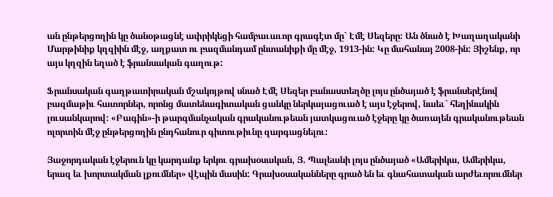ան ընթերցողին կը ծանօթացնէ ափրիկեցի համբաւաւոր գրագէտ մը` Էմէ Սեզերը: Ան ծնած է Խաղաղականի Մարթինիք կղզիին մէջ, աղքատ ու բազմանդամ ընտանիքի մը մէջ, 1913-ին: Կը մահանայ 2008-ին: Յիշենք, որ այս կղզին եղած է ֆրանսական գաղութ:

Ֆրանսական գաղթատիրական մշակոյթով սնած Էմէ Սեզեր բանաստեղծը լոյս ընծայած է ֆրանսերէնով բազմաթիւ հատորներ, որոնց մատենագիտական ցանկը ներկայացուած է այս էջերով, նաեւ` հեղինակին լուսանկարով: «Բագին»-ի թարգմանչական գրականութեան յատկացուած էջերը կը ծառայեն գրականութեան ոլորտին մէջ ընթերցողին ընդհանուր գիտութիւնը զարգացնելու:

Յաջորդական էջերուն կը կարդանք երկու գրախօսական, Յ. Պալեանի լոյս ընծայած «Ամերիկա, Ամերիկա, երազ եւ խորտակման լքումներ» վէպին մասին: Գրախօսականները գրած են եւ գնահատական արժեւորումներ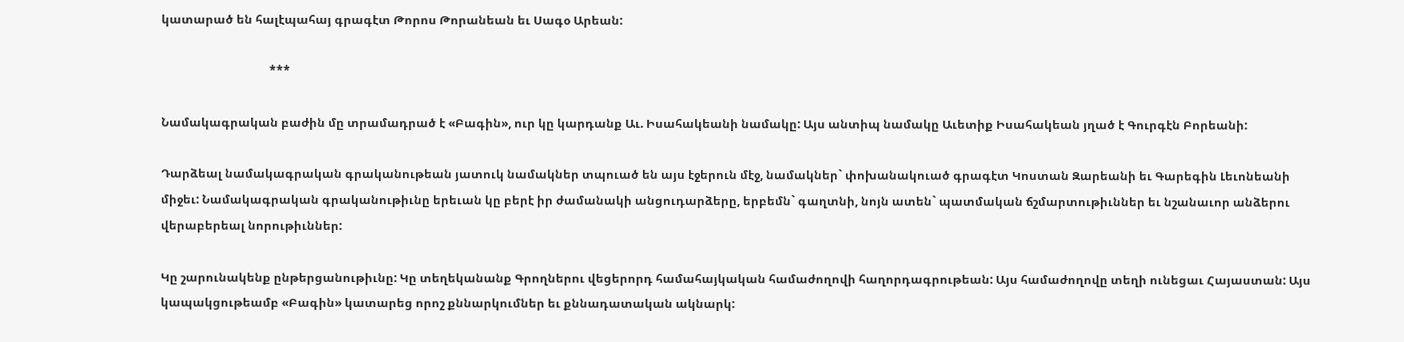կատարած են հալէպահայ գրագէտ Թորոս Թորանեան եւ Սագօ Արեան:

                                    ***

Նամակագրական բաժին մը տրամադրած է «Բագին», ուր կը կարդանք Աւ. Իսահակեանի նամակը: Այս անտիպ նամակը Աւետիք Իսահակեան յղած է Գուրգէն Բորեանի:

Դարձեալ նամակագրական գրականութեան յատուկ նամակներ տպուած են այս էջերուն մէջ, նամակներ` փոխանակուած գրագէտ Կոստան Զարեանի եւ Գարեգին Լեւոնեանի միջեւ: Նամակագրական գրականութիւնը երեւան կը բերէ իր ժամանակի անցուդարձերը, երբեմն` գաղտնի, նոյն ատեն` պատմական ճշմարտութիւններ եւ նշանաւոր անձերու վերաբերեալ նորութիւններ:

Կը շարունակենք ընթերցանութիւնը: Կը տեղեկանանք Գրողներու վեցերորդ համահայկական համաժողովի հաղորդագրութեան: Այս համաժողովը տեղի ունեցաւ Հայաստան: Այս կապակցութեամբ «Բագին» կատարեց որոշ քննարկումներ եւ քննադատական ակնարկ: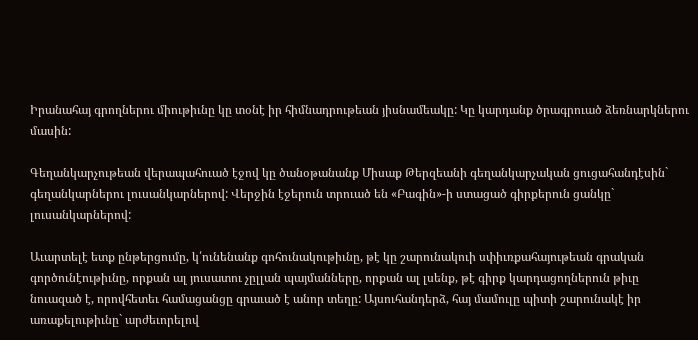Իրանահայ գրողներու միութիւնը կը տօնէ իր հիմնադրութեան յիսնամեակը: Կը կարդանք ծրագրուած ձեռնարկներու մասին:

Գեղանկարչութեան վերապահուած էջով կը ծանօթանանք Միսաք Թերզեանի գեղանկարչական ցուցահանդէսին` գեղանկարներու լուսանկարներով: Վերջին էջերուն տրուած են «Բագին»-ի ստացած գիրքերուն ցանկը` լուսանկարներով:

Աւարտելէ ետք ընթերցումը, կ՛ունենանք գոհունակութիւնը, թէ կը շարունակուի սփիւռքահայութեան գրական գործունէութիւնը, որքան ալ յուսատու չըլլան պայմանները, որքան ալ լսենք, թէ գիրք կարդացողներուն թիւը նուազած է, որովհետեւ համացանցը գրաւած է անոր տեղը: Այսուհանդերձ, հայ մամուլը պիտի շարունակէ իր առաքելութիւնը` արժեւորելով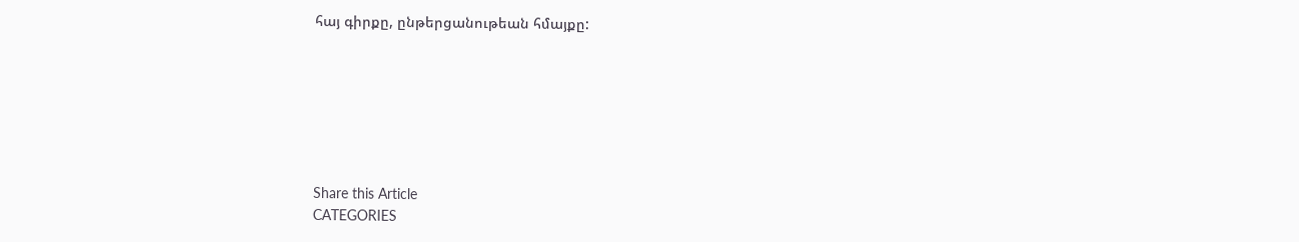հայ գիրքը, ընթերցանութեան հմայքը:







Share this Article
CATEGORIES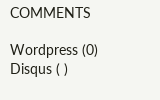COMMENTS

Wordpress (0)
Disqus ( )